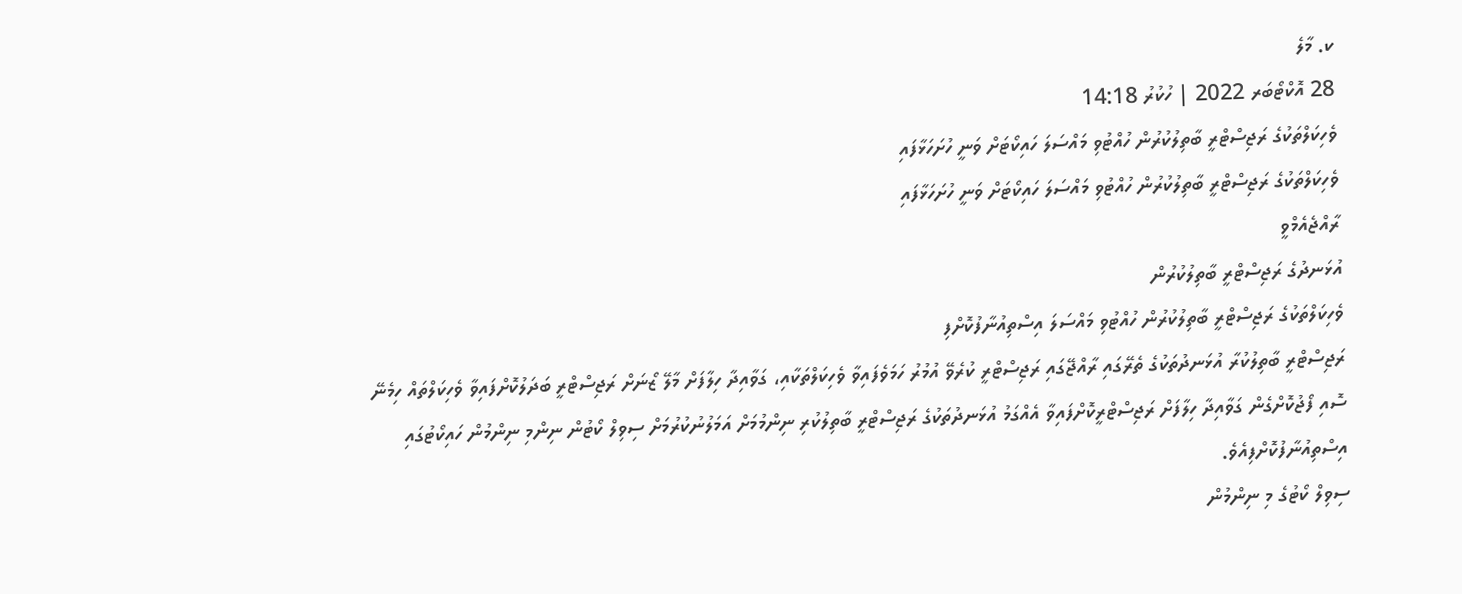ކ. މާލެ
28 އޮކްޓޯބަރ 2022 | ހުކުރު 14:18
ވެހިކަލްތަކުގެ ރަޖިސްޓްރީ ބާތިލުކުރުން ހުއްޓުވި މައްސަލަ ހައިކޯޓަށް ވަނީ ހުށަހަޅާފައި
ވެހިކަލްތަކުގެ ރަޖިސްޓްރީ ބާތިލުކުރުން ހުއްޓުވި މައްސަލަ ހައިކޯޓަށް ވަނީ ހުށަހަޅާފައި
ރާއްޖެއެމްވީ
އުޅަނދުގެ ރަޖިސްޓްރީ ބާތިލުކުރުން
ވެހިކަލްތަކުގެ ރަޖިސްޓްރީ ބާތިލުކުރުން ހުއްޓުވި މައްސަލަ އިސްތިއުނާފުކޮށްފި
ރަޖިސްޓްރީ ބާތިލުކުރާ އުޅަނދުތަކުގެ ތެރޭގައި ރާއްޖޭގައި ރަޖިސްޓްރީ ކުރެވޭ އުމުރު ހަމަވެފައިވާ ވެހިކަލްތަކާއި، ގަވާއިދާ ހިލާފަށް މާލޭ ޒޯނަށް ރަޖިސްޓްރީ ބަދަލުކޮށްފައިވާ ވެހިކަލްތައް ހިމެނޭ
ސޮއި ފޯޖުކޮށްގެން ގަވާއިދާ ހިލާފަށް ރަޖިސްޓްރީކޮށްފައިވާ އެއްގަމު އުޅަނދުތަކުގެ ރަޖިސްޓްރީ ބާތިލުކުރި ނިންމުމަށް އަމަލުނުކުރުމަށް ސިވިލް ކޯޓުން ނިންމި ނިންމުން ހައިކޯޓުގައި އިސްތިއުނާފުކޮށްފިއެވެ.
ސިވިލް ކޯޓުގެ މި ނިންމުން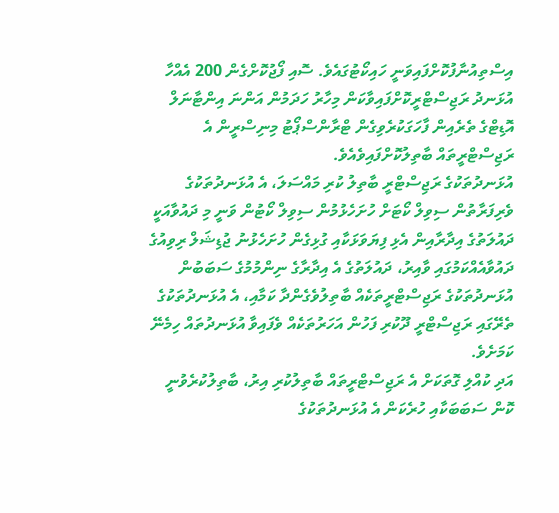އިސްތިއުނާފުކޮށްފައިވަނީ ހައިކޯޓުގައެވެ. ސޮއި ފޯޖުކޮށްގެން 200 އެއްހާ އުޅަނދު ރަޖިސްޓްރީކޮށްފައިވާކަން މިހާރު ހަދަމުން އަންނަ އިންޓާނަލް އޮޑިޓްގެ ތެރެއިން ފާހަގަކުރެވިގެން ޓްރާންސްޕޯޓު މިނިސްރީން އެ ރަޖިސްޓްރީތައް ބާތިލުކޮށްފައިވެއެވެ.
އުޅަނދުތަކުގެ ރަޖިސްޓްރީ ބާތިލު ކުރި މައްސަލަ، އެ އުޅަނދުތަކުގެ ވެރިފަރާތުން ސިވިލް ކޯޓަށް ހުށަހެޅުމުން ސިވިލް ކޯޓުން ވަނީ މި ދައުވާއަކީ ދައުލަތުގެ އިދާރާއިން އެޅި ފިޔަވަޅަކާއި ގުޅިގެން ހުށަހެޅުނު ޖުޑިޝަލް ރިވިއުގެ ދައުވާއެއްކަމުގައި ވާއިރު، ދައުލަތުގެ އެ އިދާރާގެ ނިންމުމުގެ ސަބަބުން އުޅަނދުތަކުގެ ރަޖިސްޓްރީތަކެއް ބާތިލުވެގެންދާ ކަމާއި، އެ އުޅަނދުތަކުގެ ތެރޭގައި ރަޖިސްޓްރީ ދޫކުރި ފަހުން އަހަރުތަކެއް ވެފައިވާ އުޅަނދުތައް ހިމެނޭ ކަމަށެވެ.
އަދި ކުއްލި ގޮތަކަށް އެ ރަޖިސްޓްރީތައް ބާތިލުކުރި އިރު، ބާތިލުކުރެވުނީ ކޮން ސަބަބަކާއި ހުރެކަން އެ އުޅަނދުތަކުގެ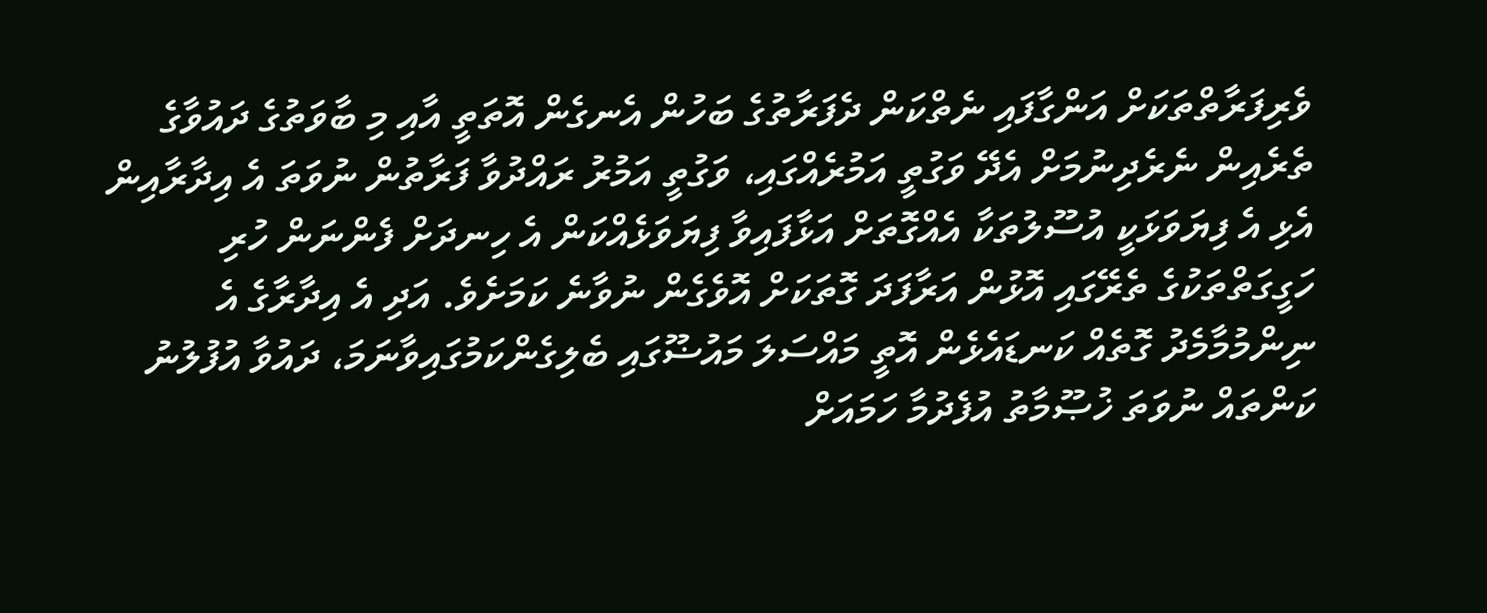ވެރިފަރާތްތަކަށް އަންގާފައި ނެތްކަން ދެފަރާތުގެ ބަހުން އެނގެން އޮތަތީ އާއި މި ބާވަތުގެ ދައުވާގެ ތެރެއިން ނެރެދިނުމަށް އެދޭ ވަގުތީ އަމުރެއްގައި، ވަގުތީ އަމުރު ރައްދުވާ ފަރާތުން ނުވަތަ އެ އިދާރާއިން އެޅި އެ ފިޔަވަޅަކީ އުސޫލުތަކާ އެއްގޮތަށް އަޅާފައިވާ ފިޔަވަޅެއްކަން އެ ހިނދަށް ފެންނަން ހުރި ހަގީގަތްތަކުގެ ތެރޭގައި އޮޅުން އަރާފަދަ ގޮތަކަށް އޮވެގެން ނުވާނެ ކަމަށެވެ. އަދި އެ އިދާރާގެ އެ ނިންމުމާމެދު ގޮތެއް ކަނޑައެޅެން އޮތީ މައްސަލަ މައުޟޫގައި ބެލިގެންކަމުގައިވާނަމަ، ދައުވާ އުފުލުނު ކަންތައް ނުވަތަ ޚުޞޫމާތު އުފެދުމާ ހަމައަށް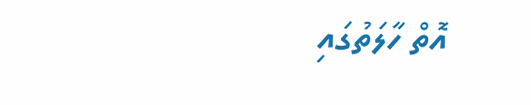އޮތް ހާލަތުގައި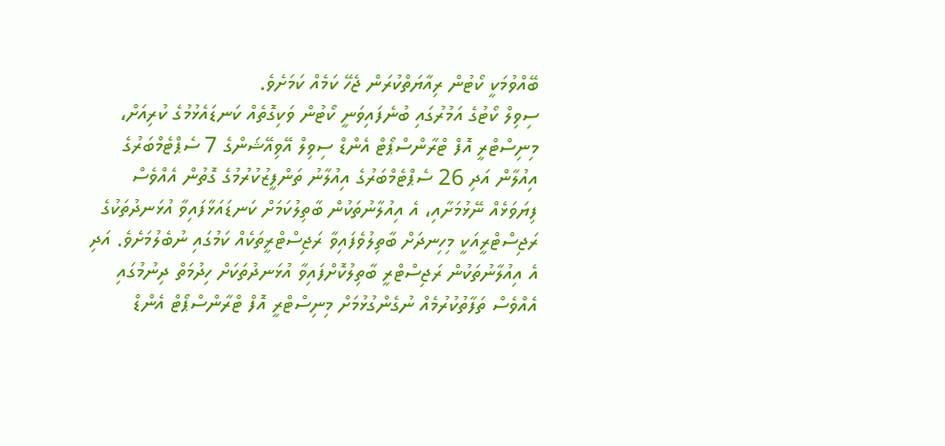ބޭއްވުމަކީ ކޯޓުން ރިއާޔަތްކުރަން ޖެހޭ ކަމެއް ކަމަށެވެ.
ސިވިލް ކޯޓުގެ އަމުރުގައި ބުނެފައިވަނީ ކޯޓުން ވަކިގޮތެއް ކަނޑައެޅުމުގެ ކުރިއަށް، މިނިސްޓްރީ އޮފް ޓްރާންސްޕޯޓް އެންޑް ސިވިލް އޭވިއޭޝަންގެ 7 ސެޕްޓެމްބަރުގެ އިއުލާން އަދި 26 ސެޕްޓެމްބަރުގެ އިއުލާނު ތަންފީޒުކުރުމުގެ ގޮތުން އެއްވެސް ފިޔަވަޅެއް ނޭޅުމަށާއި، އެ އިއުލާނުތަކުން ބާތިލުކަމަށް ކަނޑައަޅާފައިވާ އުޅަނދުތަކުގެ ރަޖިސްޓްރީއަކީ މިހިނދަށް ބާތިލުވެފައިވާ ރަޖިސްޓްރީތަކެއް ކަމުގައި ނުބެލުމަށެވެ. އަދި އެ އިއުލާނުތަކުން ރަޖިސްޓްރީ ބާތިލުކޮށްފައިވާ އުޅަނދުތަކަށް ހިދުމަތް ދިނުމުގައި އެއްވެސް ތަފާތުކުރުމެއް ނުގެންގުޅުމަށް މިނިސްޓްރީ އޮފް ޓްރާންސްޕޯޓް އެންޑް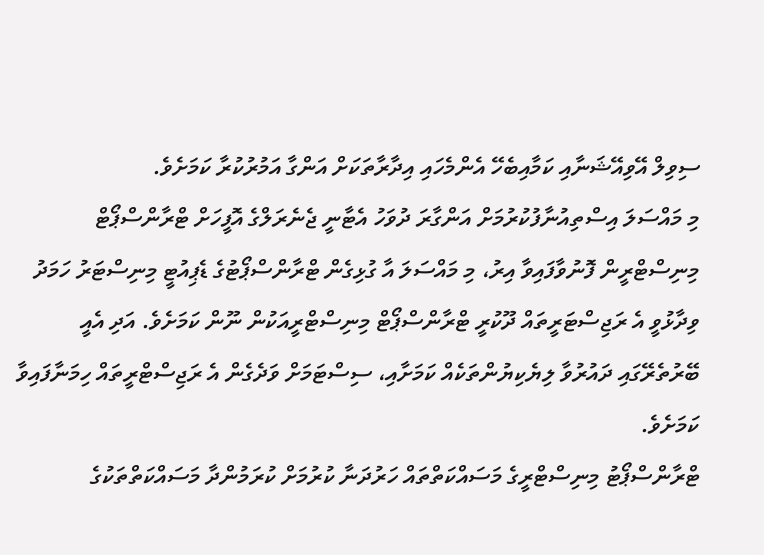ސިވިލް އޭވިއޭޝަނާއި ކަމާއިބެހޭ އެންމެހައި އިދާރާތަކަށް އަންގާ އަމުރުކުރާ ކަމަށެވެ.
މި މައްސަލަ އިސްތިއުނާފުކުރުމަށް އަންގާރަ ދުވަހު އެޓާނީ ޖެނެރަލްގެ އޮފީހަށް ޓްރާންސްޕޯޓް މިނިސްޓްރީން ފޮނުވާފައިވާ އިރު، މި މައްސަލަ އާ ގުޅިގެން ޓްރާންސްޕޯޓުގެ ޑެޕިއުޓީ މިނިސްޓަރު ހަމަދު ވިދާޅުވީ އެ ރަޖިސްޓަރީތައް ދޫކުރީ ޓްރާންސްޕޯޓް މިނިސްޓްރީއަކުން ނޫން ކަމަށެވެ. އަދި އެއީ ބޭރުތެރޭގައި ދައުރުވާ ލިޔެކިޔުންތަކެއް ކަމަށާއި، ސިސްޓަމަށް ވަދެގެން އެ ރަޖިސްޓްރީތައް ހިމަނާފައިވާ ކަމަށެވެ.
ޓްރާންސްޕޯޓު މިނިސްޓްރީގެ މަސައްކަތްތައް ހަރުދަނާ ކުރުމަށް ކުރަމުންދާ މަސައްކަތްތަކުގެ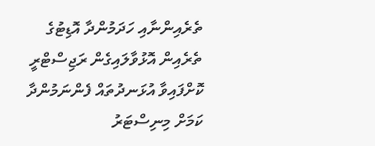ތެރެއިންނާއި ހަދަމުންދާ އޮޑިޓުގެ ތެރެއިން އޮޅުވާލައިގެން ރަޖިސްޓްރީ ކޮށްފައިވާ އުޅަނދުތައް ފެންނަމުންދާ ކަމަށް މިނިސްޓަރު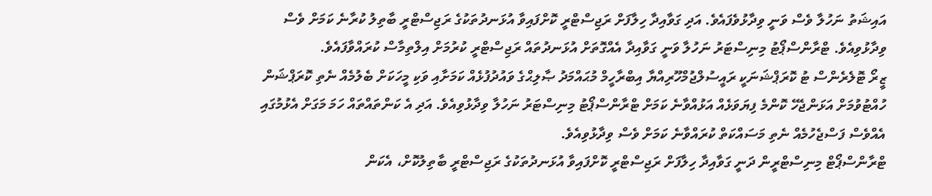އައިޝަތު ނަހުލާ ވެސް ވަނީ ވިދާޅުވެފައެވެ. އަދި ގަވާއިދާ ހިލާފަށް ރަޖިސްޓްރީ ކޮށްފައިވާ އުޅަނދުތަކުގެ ރަޖިސްޓްރީ ބާތިލު ކުރާނެ ކަމަށް ވެސް ވިދާޅުވިއެވެ. ޓްރާންސްޕޯޓު މިނިސްޓަރު ނަހުލާ ވަނީ ގަވާއިދާ އެއްގޮތަށް އުޅަނދުތައް ރަޖިސްޓްރީ ކުރުމަށް އިލްތިމާސް ކުރައްވާފައެވެ.
ޒީރޯ ޓޮލެރެންސް ޓު ކޮރަޕްޝަނަކީ ރައީސުލްޖުމްހޫރިއްޔާ އިބްރާހީމް މުޙައްމަދު ޞާލިޙްގެ ވައުދުފުޅެއް ކަމަށާއި ވަކި މީހަކަށް ބެލުމެއް ނެތި ކޮރަޕްޝަން ހުއްޓުވުމަށް އަޅަންޖެހޭ ކޮންމެ ފިޔަވަޅެއް އަޅުއްވާނެ ކަމަށް ޓްރާންސްޕޯޓު މިނިސްޓަރު ނަހުލާ ވިދާޅުވިއެވެ. އަދި އެ ކަންތައްތައް ހަމަ މަގަށް އެޅުމުގައި އެއްވެސް ފަސްޖެހުމެއް ނެތި މަސައްކަތް ކުރައްވާނެ ކަމަށް ވެސް ވިދާޅުވިއެވެ.
ޓްރާންސްޕޯޓް މިނިސްޓްރީން ދަނީ ގަވާއިދާ ހިލާފަށް ރަޖިސްޓްރީ ކޮށްފައިވާ އުޅަނދުތަކުގެ ރަޖިސްޓްރީ ބާތިލުކޮށް، އެކަން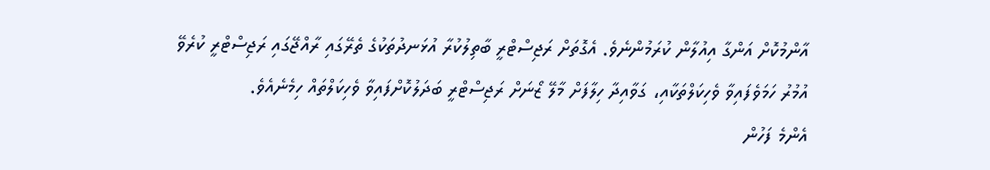އާންމުކޮށް އަންގާ އިއުލާން ކުރަމުންނެވެ. އެގޮތަށް ރަޖިސްޓްރީ ބާތިލުކުރާ އުޅަނދުތަކުގެ ތެރޭގައި ރާއްޖޭގައި ރަޖިސްޓްރީ ކުރެވޭ އުމުރު ހަމަވެފައިވާ ވެހިކަލްތަކާއި، ގަވާއިދާ ހިލާފަށް މާލޭ ޒޯނަށް ރަޖިސްޓްރީ ބަދަލުކޮށްފައިވާ ވެހިކަލްތައް ހިމެނެއެވެ.
އެންމެ ފަހުން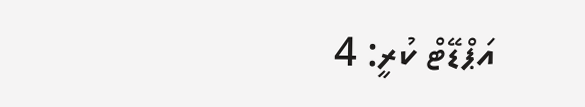އަޕްޑޭޓް ކުރީ: 4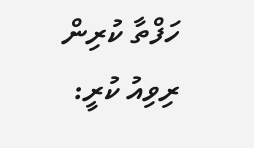ހަފްތާ ކުރިން
ރިވިއު ކުރީ: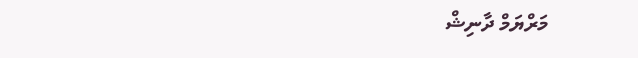މަރްޔަމް ދާނިޝް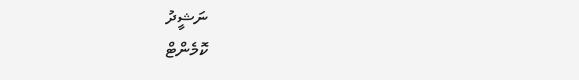ނަޝީދު
ކޮމެންޓް